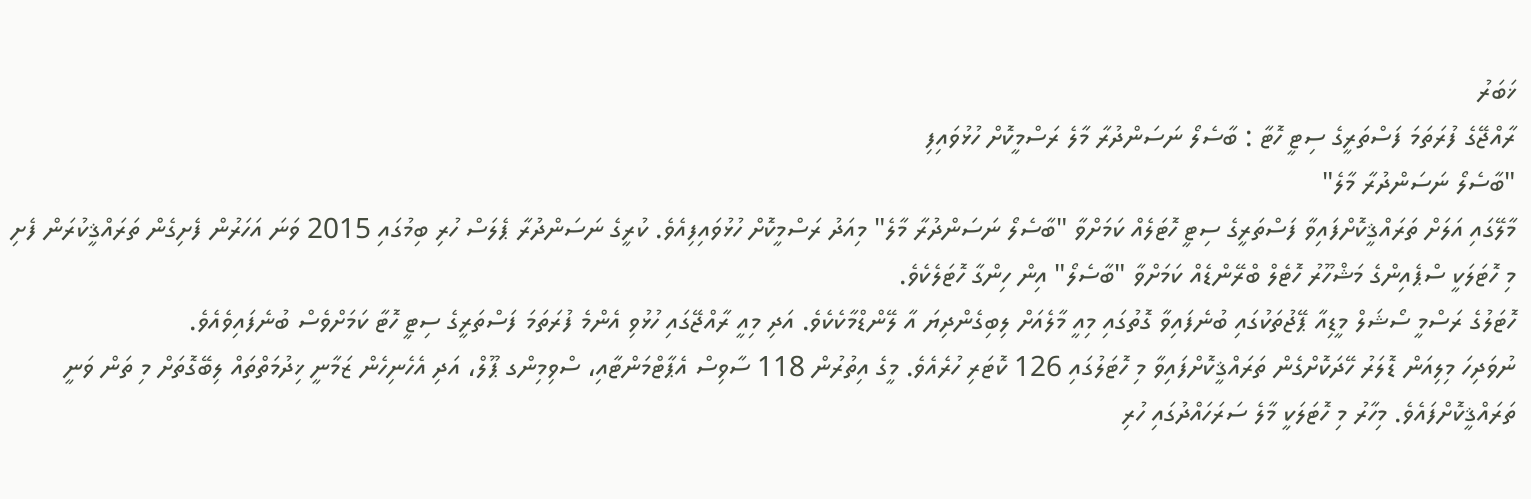ޚަބަރު
ރާއްޖޭގެ ފުރަތަމަ ފަސްތަރީގެ ސިޓީ ހޮޓާ : ބާސެލޯ ނަސަންދުރާ މާލެ ރަސްމީކޮށް ހުޅުވައިފި
"ބާސެލޯ ނަސަންދުރާ މާލެ"
މާލޭގައި އަލަށް ތަރައްޤީކޮށްފައިވާ ފަސްތަރީގެ ސިޓީ ހޮޓަލެއް ކަމަށްވާ "ބާސެލޯ ނަސަންދުރާ މާލެ" މިއަދު ރަސްމީކޮށް ހުޅުވައިފިއެވެ. ކުރީގެ ނަސަންދުރާ ޕެލަސް ހުރި ބިމުގައި 2015 ވަނަ އަހަރުން ފެށިގެން ތަރައްޤީކުރަން ފެށި މި ހޮޓަލަކީ ސްޕެއިންގެ މަޝްހޫރު ހޮޓެލް ބްރޭންޑެއް ކަމަށްވާ "ބާސެލޯ" އިން ހިންގާ ހޮޓަލެކެވެ.
ހޮޓަލުގެ ރަސްމީ ސޯޝަލް މީޑިއާ ޕޭޖުތަކުގައި ބުނެފައިވާ ގޮތުގައި މިއީ މާލެއަށް ލިބިގެންދިޔަ އާ ލޭންޑްމާކެކެވެ. އަދި މިއީ ރާއްޖޭގައި ހުޅުވި އެންމެ ފުރަތަމަ ފަސްތަރީގެ ސިޓީ ހޮޓާ ކަމަށްވެސް ބުނެފައިވެއެވެ.
ނުވަދިހަ މިލިއަން ޑޮލަރު ހޭދަކޮށްގެން ތަރައްޤީކޮށްފައިވާ މި ހޮޓަލުގައި 126 ކޮޓަރި ހުރެއެވެ. މީގެ އިތުރުން 118 ސާވިސް އެޕާޓްމަންޓާއި، ސްވިމިންގ ޕޫލް، އަދި އެހެނިހެން ޒަމާނީ ޚިދުމަތްތައް ލިބޭގޮތަށް މި ތަން ވަނީ ތަރައްޤީކޮށްފައެވެ. މިހާރު މި ހޮޓަލަކީ މާލެ ސަރަހައްދުގައި ހުރި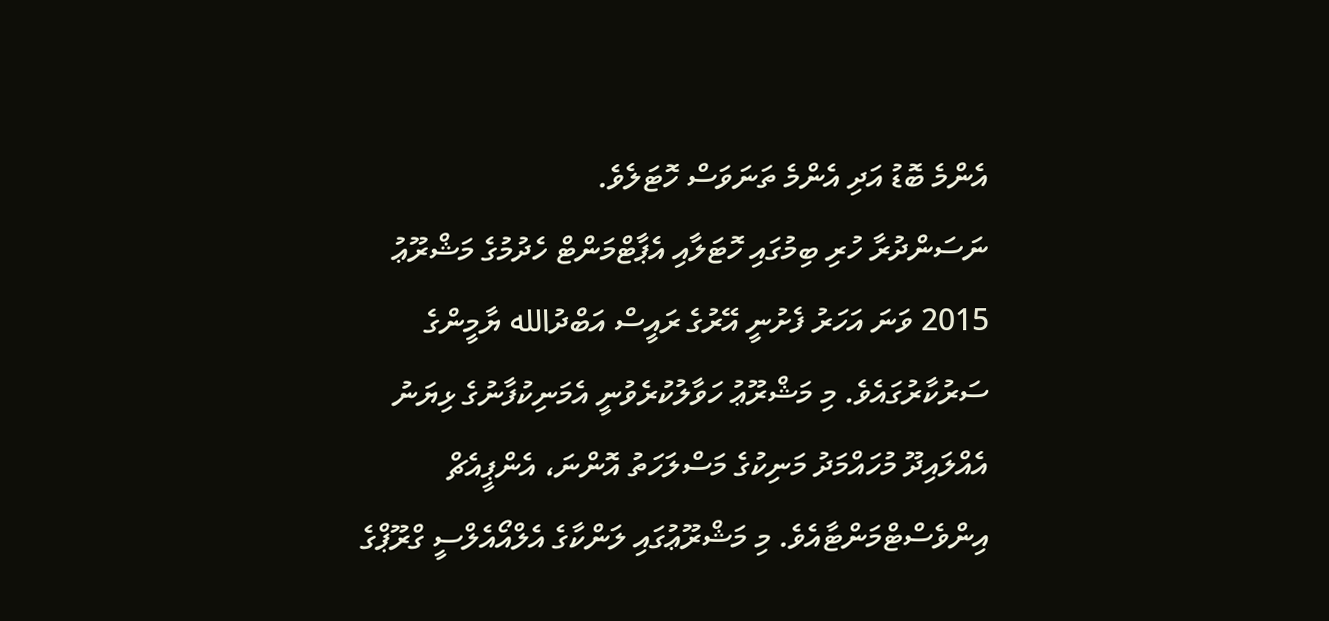އެންމެ ބޮޑު އަދި އެންމެ ތަނަވަސް ހޮޓަލެވެ.
ނަސަންދުރާ ހުރި ބިމުގައި ހޮޓަލާއި އެޕާޓްމަންޓް ހެދުމުގެ މަޝްރޫޢު 2015 ވަނަ އަހަރު ފެށުނީ އޭރުގެ ރައީސް އަބްދުالله ޔާމީންގެ ސަރުކާރުގައެވެ. މި މަޝްރޫޢު ހަވާލުކުރެވުނީ އެމަނިކުފާނުގެ ޅިޔަނު އެއްލައިދޫ މުހައްމަދު މަނިކުގެ މަސްލަހަތު އޮންނަ، އެންޕީއެޗް އިންވެސްޓްމަންޓާއެވެ. މި މަޝްރޫޢުގައި ލަންކާގެ އެލްއޯއެލްސީ ގްރޫޕްގެ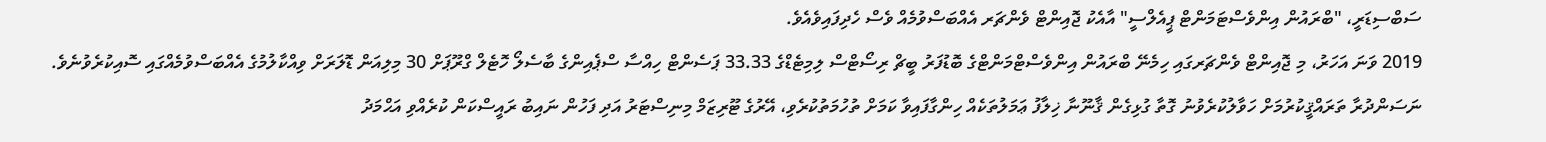ސަބްސިޑަރީ، "ބްރައުން އިންވެސްޓަމަންޓް ޕީއެލްސީ" އާއެކު ޖޮއިންޓް ވެންޗަރ އެއްބަސްވުމެއް ވެސް ހެދިފައިވެއެވެ.
2019 ވަނަ އަހަރު، މި ޖޮއިންޓް ވެންޗަރގައި ހިމެނޭ ބްރައުން އިންވެސްޓްމަންޓްގެ ބޮޑުފަރު ބީޗް ރިސޯޓްސް ލިމިޓެޑްގެ 33.33 ޕަސެންޓް ހިއްސާ ސްޕެއިންގެ ބާސެލޯ ހޮޓެލް ގްރޫޕަށް 30 މިލިއަން ޑޮލަރަށް ވިއްކާލުމުގެ އެއްބަސްވުމެއްގައި ސޮއިކުރެވުނެވެ.
ނަސަންދުރާ ތަރައްޤީކުރުމަށް ހަވާލުކުރެވުނު ގޮތާ ގުޅިގެން ޤާނޫނާ ޚިލާފު ޢަމަލުތަކެއް ހިންގާފައިވާ ކަމަށް ތުހުމަތުކުރެވި، އޭރުގެ ޓޫރިޒަމް މިނިސްޓަރު އަދި ފަހުން ނައިބު ރައީސްކަން ކުރެއްވި އަޙްމަދު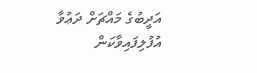އަދީބުގެ މައްޗަށް ދަޢުވާ އުފުލިފައިވާކަން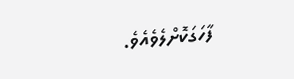ފާހަގަކޮށްލެވެއެވެ.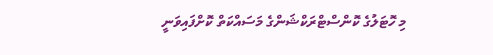މި ހޮޓަލުގެ ކޮންސްޓްރަކްޝަންގެ މަސައްކަތް ކޮށްފައިވަނީ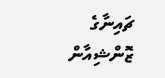ޗައިނާގެ ޒޮންޝިއާން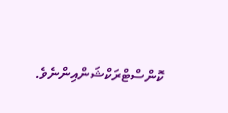ކޮންސްޓްރަކްޝަންއިންނެވެ.